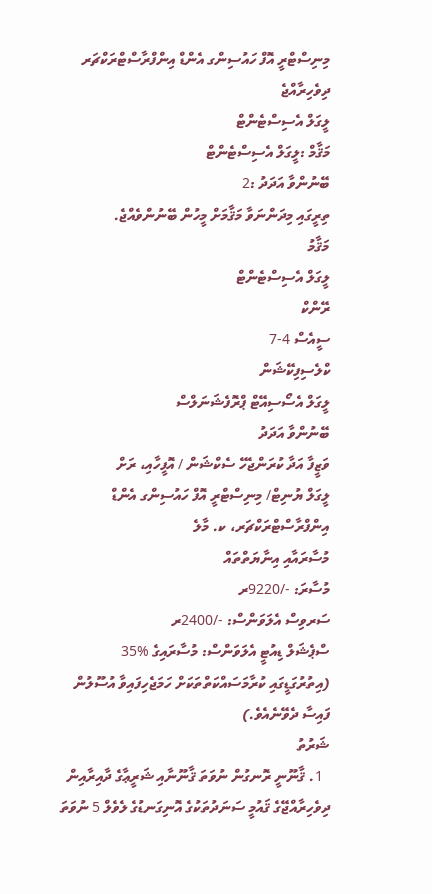މިނިސްޓްރީ އޮފް ހައުސިންގ އެންޑް އިންފްރާސްޓްރަކްޗަރ
ދިވެހިރާއްޖެ
ލީގަލް އެސިސްޓެންޓް
މަޤާމް :ލީގަލް އެސިސްޓެންޓް
ބޭނުންވާ އަދަދު :2
ތިރީގައި މިދަންނަވާ މަޤާމަށް މީހުން ބޭނުންވެއްޖެ.
މަޤާމު
ލީގަލް އެސިސްޓެންޓް
ރޭންކް
ސީއެސް 4-7
ކްލެސިފިކޭޝަން
ލީގަލް އެސޯސިއޭޓް ޕްރޮފެޝަނަލްސް
ބޭނުންވާ އަދަދު
ވަޒީފާ އަދާ ކުރަންޖެހޭ ސެކްޝަން / އޮފީހާއި، ރަށް
ލީގަލް ޔުނިޓް/ މިނިސްޓްރީ އޮފް ހައުސިންގ އެންޑް އިންފްރާސްޓްރަކްޗަރ، ކ. މާލެ
މުސާރައާއި އިނާޔަތްތައް
މުސާރަ: -/9220ރ
ސަރވިސް އެލަވަންސް: -/2400ރ
ސްޕެޝަލް ޑިއުޓީ އެލަވަންސް: މުސާރައިގެ %35
(އިތުރުގަޑީގައި ކުރާމަސައްކަތްތަކަށް ހަމަޖެހިފައިވާ އުސޫލުން ފައިސާ ދެވޭނެއެވެ.)
ޝަރުތު
  1. ޤާނޫނީ ރޮނގުން ނުވަތަ ޤާނޫނާއި ޝަރީޢާގެ ދާއިރާއިން ދިވެހިރާއްޖޭގެ ޤައުމީ ސަނަދުތަކުގެ އޮނިގަނޑުގެ ލެވެލް 5 ނުވަތަ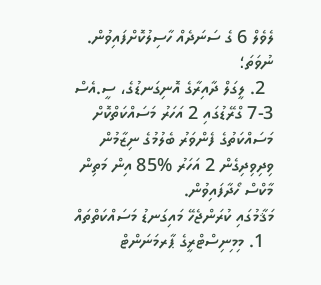ލެވެލް 6 ގެ ސަނަދެއް ހާސިލުކޮށްފައިވުން. ނުވަތަ؛
  2. ލީގަލް ދާއިރާގެ އޮނިގަނޑުގެ، ސީ.އެސް 3-7 ގްރޭޑުގައި 2 އަހަރު މަސައްކަތްކޮށް މަސައްކަތުގެ ފެންވަރު ބެލުމުގެ ނިޒާމުން ވިދިވިދިގެން 2 އަހަރު %85 އިން މަތިން މާކްސް ހޯދާފައިވުން.
މަޤާމުގައި ކުރަންޖެހޭ މައިގަނޑު މަސައްކަތްތައް
  1. މިމިނިސްޓްރީގެ ޕާރމަނަންޓް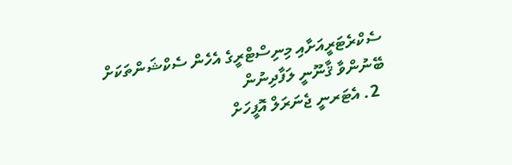ސެކްރެޓަރީއަށާއި މިނިސްޓްރީގެ އެހެން ސެކްޝަންތަކަށް ބޭނުންވާ ޤާނޫނީ ލަފާދިނުން
  2. އެޓަރނީ ޖެނަރަލް އޮފީހަށް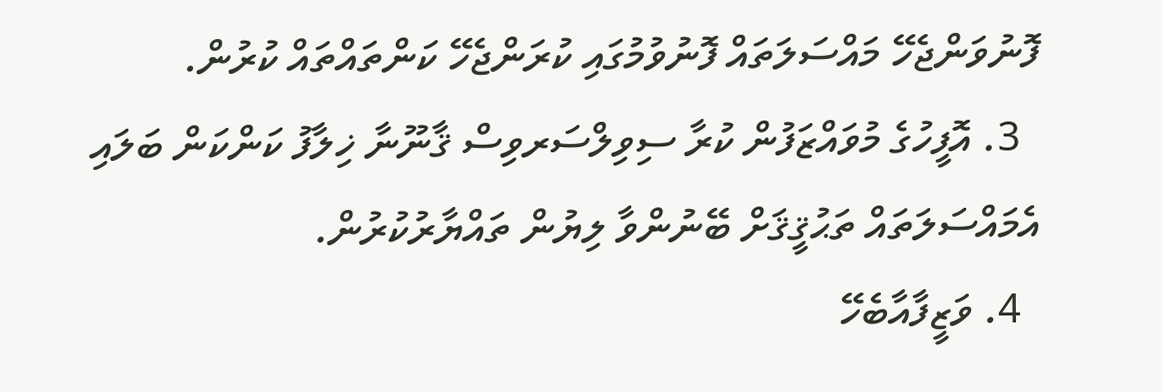ފޮނުވަންޖެހޭ މައްސަލަތައް ފޮނުވުމުގައި ކުރަންޖެހޭ ކަންތައްތައް ކުރުން.
  3. އޮފީހުގެ މުވައްޒަފުން ކުރާ ސިވިލްސަރވިސް ޤާނޫނާ ޚިލާފު ކަންކަން ބަލައި އެމައްސަލަތައް ތަޙުޤީޤަށް ބޭނުންވާ ލިޔުން ތައްޔާރުކުރުން.
  4. ވަޒީފާއާބެހޭ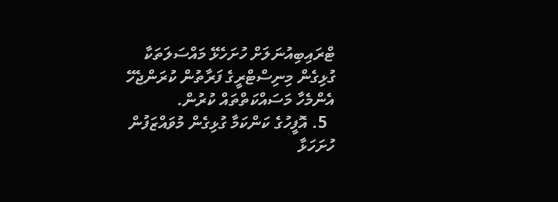ޓްރައިބިއުނަލަށް ހުށަހެޅޭ މައްސަލަތަކާ ގުޅިގެން މިނިސްޓްރީގެ ފަރާތުން ކުރަންޖެހޭ އެންމެހާ މަސައްކަތްތައް ކުރުން.
  5. އޮފީހުގެ ކަންކަމާ ގުޅިގެން މުވައްޒަފުން ހުށަހަޅާ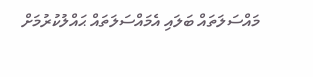މައްސަލަތައް ބަލައި އެމައްސަލަތައް ޙައްލުކުރުމަށް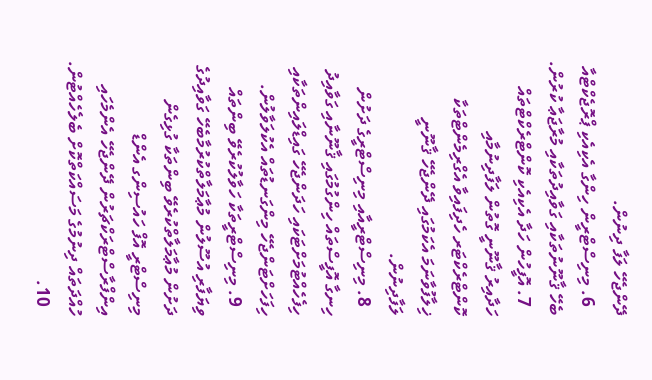ދޭންޖެހޭ ލަފާ ދިނުން.
  6. މިނިސްޓްރީން ހިންގާ އެކިއެކި ޕްރޮޖެކްޓްއާ ބެހޭ ޤާނޫނުތަކާއި ގަވާއިދުތަކާއި މުރާޖަޢާ ކުރުން.
  7. އޮފީހުން ހަދާ އެކިއެކި ކޮންޓްރެކްޓްތައް ހަދާއިރު ޤާނޫނީ ގޮތުން ލަފާދިނުމާއި ކޮންޓްރެކްޓަރ ހެދިފައިވާ އެގްރިމެންޓްތަކާ ޚިލާފުވާނަމަ އެކަމުގައި ދޭންޖެހޭ ޤާނޫނީ ލަފާދިނުން.
  8. މިނިސްޓްރީއާއި މިނިސްޓްރީގެ ދަށުން ހިނގާ އޮފީސްތައް ހިންގުމުގައި ޤާނޫނާއި ގަވާއިދު ހިފެހެއްޓުމަށްޓަކައި ހަދަންޖެހޭ ގައިޑްލައިންތަކާއި ހިފަހަށްޓަންޖެހޭ މިންގަނޑުތައް އެކުލަވާލުން.
  9. މިނިސްޓްރީތަކާ ހަވާލުކުރެވޭ ބިންތައް ވިޔަފާރި އުސޫލުން މުޢާމަލާތްކުރުމާބެހޭ ގަވާއިދުގެ ދަށުން މުޢާމަލާތްކުރެވޭ ބިންތަކާ ގުޅިގެން މިނިސްޓްރީ އޮފް ހައުސިންގ އެންޑް އިންފްރާސްޓްރަކްޗަރުން ދޭންޖެހޭ އެންމެހައި ހުއްދަތައް ދިނުމުގެ މަސައްކަތްކޮށް ބެލެހެއްޓުން.
  10.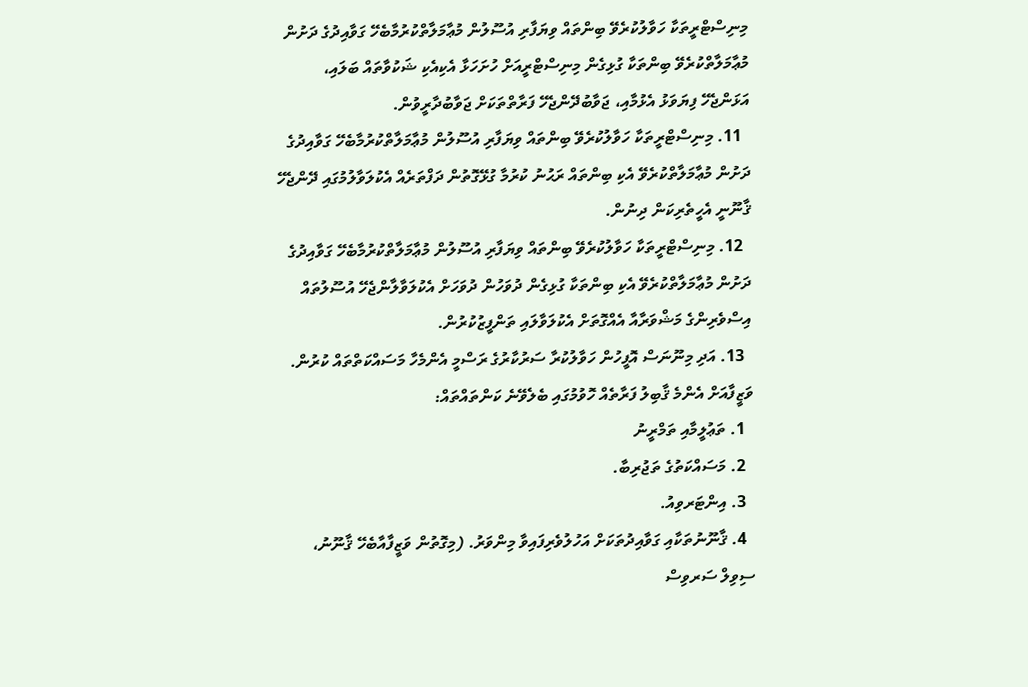މިނިސްޓްރީތަކާ ހަވާލުކުރެވޭ ބިންތައް ވިޔަފާރި އުސޫލުން މުޢާމަލާތްކުރުމާބެހޭ ގަވާއިދުގެ ދަށުން މުޢާމަލާތްކުރެވޭ ބިންތަކާ ގުޅިގެން މިނިސްޓްރީއަށް ހުށަހަޅާ އެކިއެކި ޝަކުވާތައް ބަލައި، އަޅަންޖެހޭ ފިޔަވަޅު އެޅުމާއި، ޖަވާބުދޭންޖެހޭ ފަރާތްތަކަށް ޖަވާބުދާރީވުން.
  11. މިނިސްޓްރީތަކާ ހަވާލުކުރެވޭ ބިންތައް ވިޔަފާރި އުސޫލުން މުޢާމަލާތްކުރުމާބެހޭ ގަވާއިދުގެ ދަށުން މުޢާމަލާތްކުރެވޭ އެކި ބިންތައް ރަޙުނު ކުރުމާ ގުޅޭގޮތުން ދަފްތަރެއް އެކުލަވާލުމުގައި ދޭންޖެހޭ ޤާނޫނީ އެހީތެރިކަން ދިނުން.
  12. މިނިސްޓްރީތަކާ ހަވާލުކުރެވޭ ބިންތައް ވިޔަފާރި އުސޫލުން މުޢާމަލާތްކުރުމާބެހޭ ގަވާއިދުގެ ދަށުން މުޢާމަލާތްކުރެވޭ އެކި ބިންތަކާ ގުޅިގެން ދުވަހުން ދުވަހަށް އެކުލަވާލާންޖެހޭ އުސޫލުތައް އިސްވެރިންގެ މަޝްވަރާއާ އެއްގޮތަށް އެކުލަވާލައި ތަންފީޒުކުރުން.
  13. އަދި މިނޫނަސް އޮފީހުން ހަވާލުކުރާ ސަރުކާރުގެ ރަސްމީ އެންމެހާ މަސައްކަތްތައް ކުރުން.
ވަޒީފާއަށް އެންމެ ޤާބިލު ފަރާތެއް ހޮވުމުގައި ބެލެވޭނެ ކަންތައްތައް:
  1. ތަޢުލީމާއި ތަމްރީނު
  2. މަސައްކަތުގެ ތަޖުރިބާ.
  3. އިންޓަރވިއު.
  4. ޤާނޫނުތަކާއި ގަވާއިދުތަކަށް އަހުލުވެރިފައިވާ މިންވަރު. (މިގޮތުން ވަޒީފާއާބެހޭ ޤާނޫނު، ސިވިލް ސަރވިސް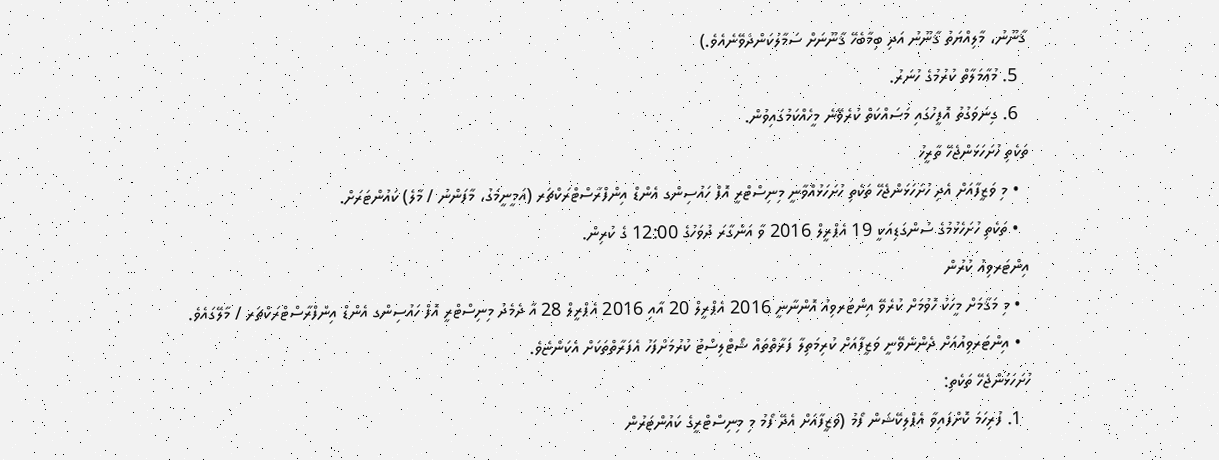ޤާނޫނު، މާލިއްޔަތު ޤާނޫނު އަދި ބިމާބެހޭ ޤާނޫނަށް ސަމާލުކަންދެވޭނެއެވެ.)
  5. މުޢާމަލާތް ކުރުމުގެ ހުނަރު.
  6. ގިނަވަގުތު އޮފީހުގައި މަސައްކަތް ކުރެވޭނެ މީހެއްކަމުގައިވުން.
ތަކެތި ހުށަހަޅަންޖެހޭ ތާރީޚު
  • މި ވަޒީފާއަށް އެދި ހުށަހަޅަންޖެހޭ ތަކެތި ހުށަހަޅުއްވާނީ މިނިސްޓްރީ އޮފް ހައުސިންގ އެންޑް އިންފްރާސްޓްރަކްޗަރ (އަމީނީމަގު، މާފަންނު / މާލެ) ކައުންޓަރަށް.
  • ތަކެތި ހުށަހެޅުމުގެ ސުންގަޑިއަކީ 19 އެޕްރީލް 2016 ވާ އަންގާރަ ދުވަހުގެ 12:00 ގެ ކުރިން.
އިންޓަރވިއު ކުރުން
  • މި މަޤާމަށް މީހަކު ހޮވުމަށް ކުރެވޭ އިންޓަރވިއު އޮންނާނީ 2016 އެޕްރީލް 20 އާއި 2016 އެޕްރީލް 28 އާ ދެމެދު މިނިސްޓްރީ އޮފް ހައުސިންގ އެންޑް އިންފްރާސްޓްރަކްޗަރ / މާލޭގައެވެ.
  • އިންޓަރވިއުއަށް ދެންނެވޭނީ ވަޒީފާއަށް ކުރިމަތިލާ ފަރާތްތައް ޝޯޓްލިސްޓު ކުރުމަށްފަހު އެފަރާތްތަކަށް އެކަންޏެވެ.
ހުށަހަޅަންޖެހޭ ތަކެތި:
  1. ފުރިހަމަ ކޮށްފައިވާ އެޕްލިކޭޝަން ފޯމު (ވަޒީފާއަށް އެދޭ ފޯމު މި މިނިސްޓްރީގެ ކައުންޓަރުން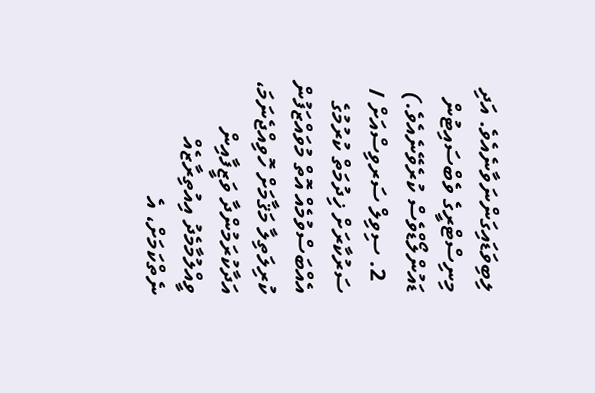ލިބިވަޑައިގަންނަވާނެއެވެ. އަދި މިނިސްޓްރީގެ ވެބްސައިޓުން ޑައުންލޯޑްވެސް ކުރެވޭނެއެވެ.)
  2. ސިވިލް ސަރވިސްއަށް / ސަރުކާރަށް ޚިދުމަތް ކުރުމުގެ އެއްބަސްވުމެއް އޮތް މުވައްޒަފުން ކުރިލަތިލާ މަޤާމަށް ހޮވިއްޖެނަމަ، އަދާކުރަމުންދާ ވަޒީފާއިން ވީއްލުމާމެދު އިއުތިރާޒެއް ނެތްކަމަށް، އެ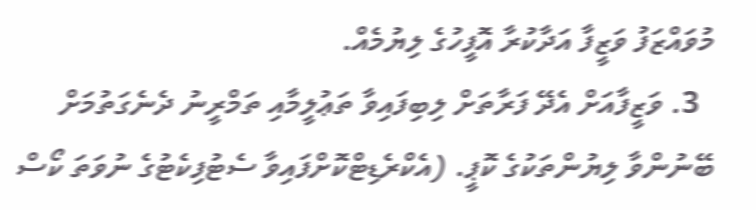މުވައްޒަފު ވަޒީފާ އަދާކުރާ އޮފީހުގެ ލިޔުމެއް.
  3. ވަޒީފާއަށް އެދޭ ފަރާތަށް ލިބިފައިވާ ތަޢުލީމާއި ތަމްރީނު ދެނެގަތުމަށް ބޭނުންވާ ލިޔުންތަކުގެ ކޮޕީ. (އެކްރެޑިޓްކޮށްފައިވާ ސެޓުފިކެޓުގެ ނުވަތަ ކޯސް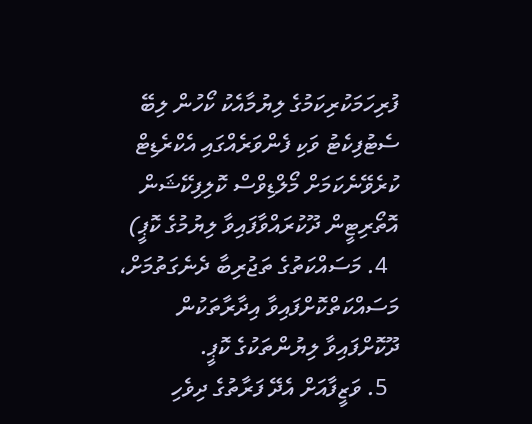ފުރިހަމަކުރިކަމުގެ ލިޔުމާއެކު ކޯހުން ލިބޭ ސެޓުފިކެޓު ވަކި ފެންވަރެއްގައި އެކްރެޑިޓް ކުރެވޭނެކަމަށް މޯލްޑިވްސް ކޮލިފިކޭޝަން އޮތޯރިޓީން ދޫކުރައްވާފައިވާ ލިޔުމުގެ ކޮޕީ)
  4. މަސައްކަތުގެ ތަޖުރިބާ ދެނެގަތުމަށް، މަސައްކަތްކޮށްފައިވާ އިދާރާތަކުން ދޫކޮށްފައިވާ ލިޔުންތަކުގެ ކޮޕީ.
  5. ވަޒީފާއަށް އެދޭ ފަރާތުގެ ދިވެހި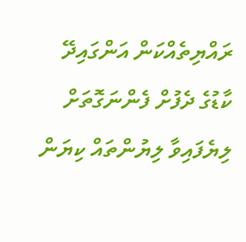ރައްޔިތެއްކަން އަންގައިދޭ ކާޑުގެ ދެފުށް ފެންނަގޮތަށް ލިޔެފައިވާ ލިޔުންތައް ކިޔަން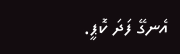އެނގޭ ފަދަ ކޮޕީ.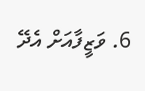6. ވަޒީފާއަށް އެދޭ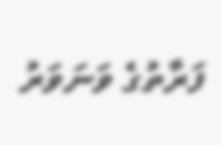ފަރާތުގެ ވަނަވަރު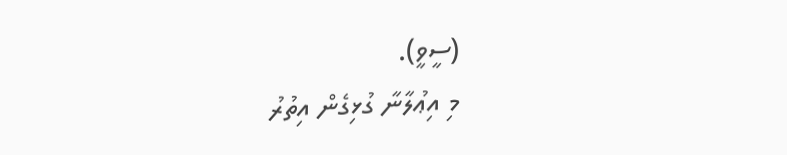(ސީވީ).
މި އިޢުލާނާ ގުޅިގެން އިތުރު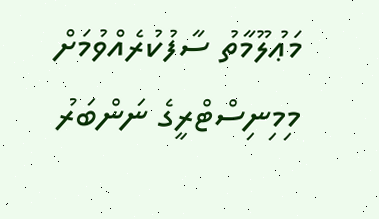މަޢުލޫމާތު ސާފުކުރެއްވުމަށް މިމިނިސްޓްރީގެ ނަންބަރު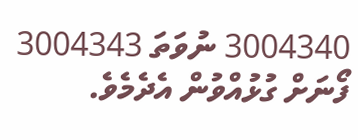3004340 ނުވަތަ 3004343 ފޯނަށް ގުޅުއްވުން އެދެމެވެ.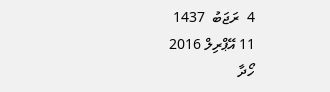4  ރަޖަބު  1437
11 އޭޕްރިލް 2016
ހޯދާ